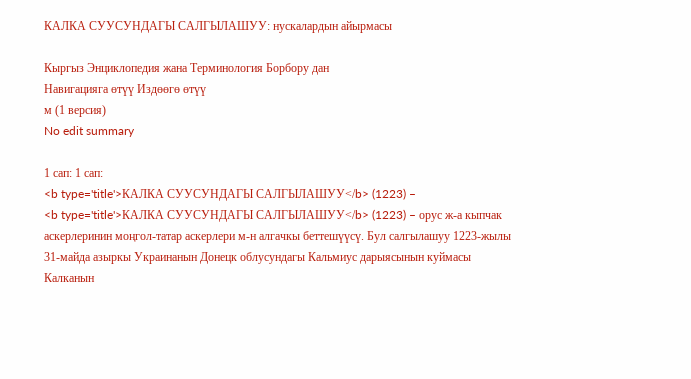КАЛКА СУУСУНДАГЫ САЛГЫЛАШУУ: нускалардын айырмасы

Кыргыз Энциклопедия жана Терминология Борбору дан
Навигацияга өтүү Издөөгө өтүү
м (1 версия)
No edit summary

1 сап: 1 сап:
<b type='title'>КАЛКА СУУСУНДАГЫ САЛГЫЛАШУУ</b> (1223) –
<b type='title'>КАЛКА СУУСУНДАГЫ САЛГЫЛАШУУ</b> (1223) – орус ж-а кыпчак аскерлеринин моңгол-татар аскерлери м-н алгачкы беттешүүсү. Бул салгылашуу 1223-жылы 31-майда азыркы Украинанын Донецк облусундагы Кальмиус дарыясынын куймасы Калканын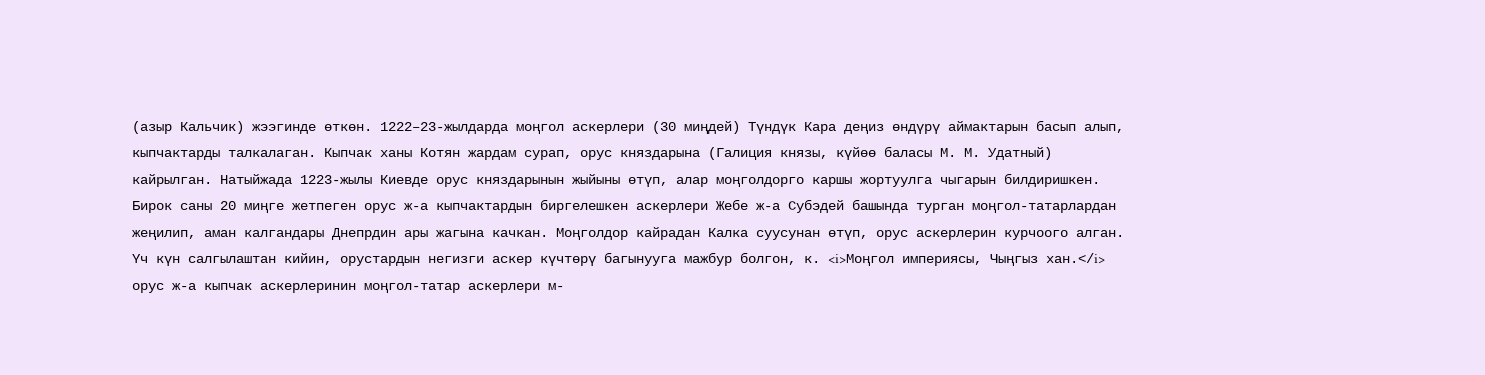(азыр Кальчик) жээгинде өткөн. 1222–23-жылдарда моңгол аскерлери (30 миңдей) Түндүк Кара деңиз өндүрү аймактарын басып алып, кыпчактарды талкалаган. Кыпчак ханы Котян жардам сурап, орус княздарына (Галиция князы, күйөө баласы М. М. Удатный) кайрылган. Натыйжада 1223-жылы Киевде орус княздарынын жыйыны өтүп, алар моңголдорго каршы жортуулга чыгарын билдиришкен. Бирок саны 20 миңге жетпеген орус ж-а кыпчактардын биргелешкен аскерлери Жебе ж-а Субэдей башында турган моңгол-татарлардан жеңилип, аман калгандары Днепрдин ары жагына качкан. Моңголдор кайрадан Калка суусунан өтүп, орус аскерлерин курчоого алган. Үч күн салгылаштан кийин, орустардын негизги аскер күчтөрү багынууга мажбур болгон, к. <i>Моңгол империясы, Чыңгыз хан.</i>
орус ж-а кыпчак аскерлеринин моңгол-татар аскерлери м-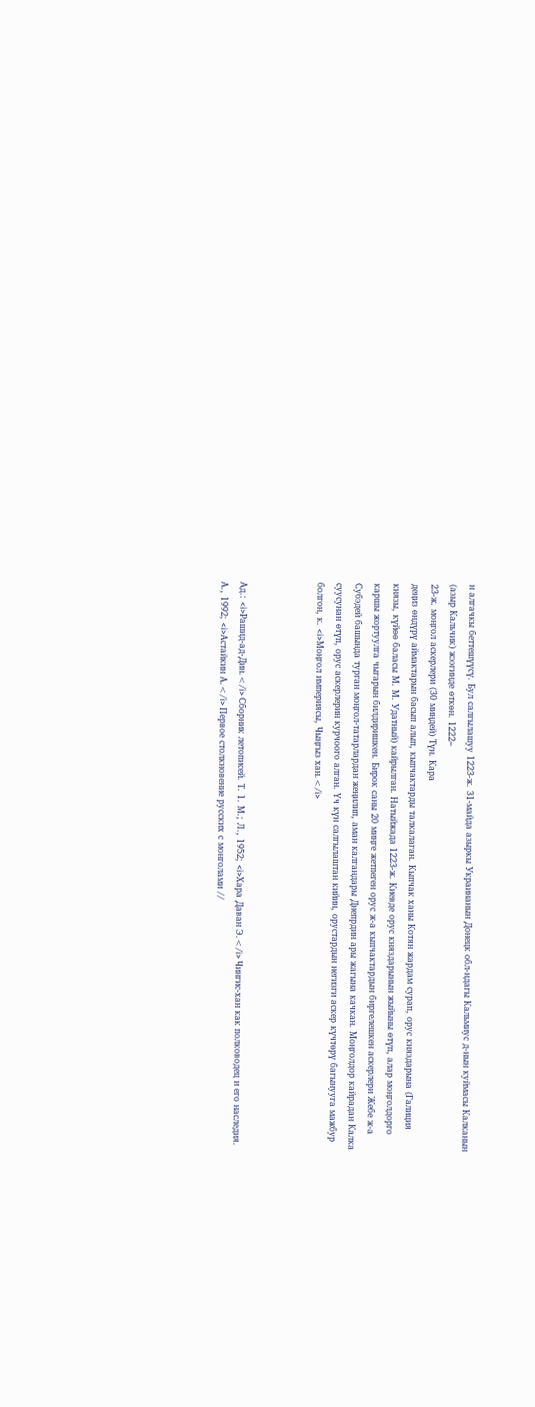н алгачкы беттешүүсү. Бул салгылашуу 1223-ж. 31-майда азыркы Украинанын Донецк обл-ндагы Кальмиус д-нын куймасы Калканын (азыр Кальчик) жээгинде өткөн. 1222–
23-ж. моңгол аскерлери (30 миңдей) Түн. Кара
деңиз өндүрү аймактарын басып алып, кыпчактарды талкалаган. Кыпчак ханы Котян жардам сурап, орус княздарына (Галиция князы, күйөө баласы М. М. Удатный) кайрылган. Натыйжада 1223-ж. Киевде орус княздарынын жыйыны өтүп, алар моңголдорго каршы жортуулга чыгарын билдиришкен. Бирок саны 20 миңге жетпеген орус ж-а кыпчактардын биргелешкен аскерлери Жебе ж-а Субэдей башында турган моңгол-татарлардан жеңилип, аман калгандары Днепрдин ары жагына качкан. Моңголдор кайрадан Калка суусунан өтүп, орус аскерлерин курчоого алган. Үч күн салгылаштан кийин, орустардын негизги аскер күчтөрү багынууга мажбур болгон, к. <i>Моңгол империясы, Чыңгыз хан.</i>



Ад.: <i>Рашид-ад-Дин.</i> Сборник летописей. Т. 1. М.; Л., 1952; <i>Хара Даван Э.</i> Чингис-хан как полководец и его наследия. А., 1992; <i>Астайкин А.</i> Первое столкновение русских с монголами //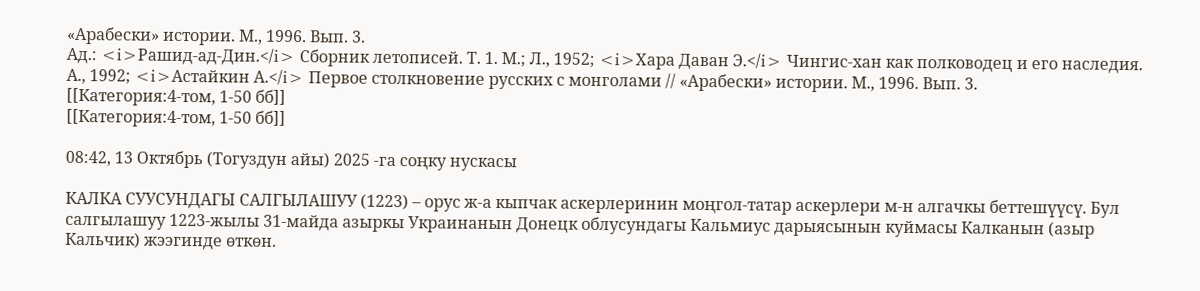«Арабески» истории. М., 1996. Вып. 3.
Ад.: <i>Рашид-ад-Дин.</i> Сборник летописей. Т. 1. М.; Л., 1952; <i>Хара Даван Э.</i> Чингис-хан как полководец и его наследия. А., 1992; <i>Астайкин А.</i> Первое столкновение русских с монголами // «Арабески» истории. М., 1996. Вып. 3.
[[Категория:4-том, 1-50 бб]]
[[Категория:4-том, 1-50 бб]]

08:42, 13 Октябрь (Тогуздун айы) 2025 -га соңку нускасы

КАЛКА СУУСУНДАГЫ САЛГЫЛАШУУ (1223) – орус ж-а кыпчак аскерлеринин моңгол-татар аскерлери м-н алгачкы беттешүүсү. Бул салгылашуу 1223-жылы 31-майда азыркы Украинанын Донецк облусундагы Кальмиус дарыясынын куймасы Калканын (азыр Кальчик) жээгинде өткөн.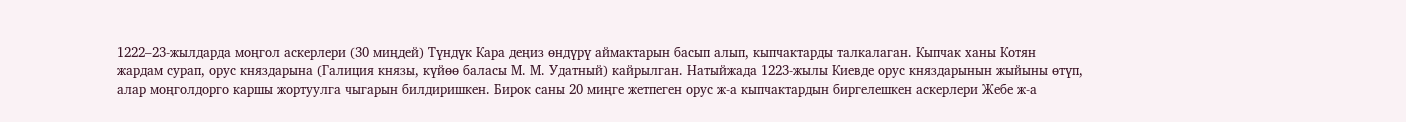1222–23-жылдарда моңгол аскерлери (30 миңдей) Түндүк Кара деңиз өндүрү аймактарын басып алып, кыпчактарды талкалаган. Кыпчак ханы Котян жардам сурап, орус княздарына (Галиция князы, күйөө баласы М. М. Удатный) кайрылган. Натыйжада 1223-жылы Киевде орус княздарынын жыйыны өтүп, алар моңголдорго каршы жортуулга чыгарын билдиришкен. Бирок саны 20 миңге жетпеген орус ж-а кыпчактардын биргелешкен аскерлери Жебе ж-а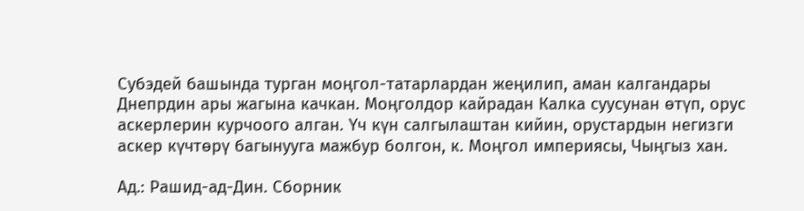Субэдей башында турган моңгол-татарлардан жеңилип, аман калгандары Днепрдин ары жагына качкан. Моңголдор кайрадан Калка суусунан өтүп, орус аскерлерин курчоого алган. Үч күн салгылаштан кийин, орустардын негизги аскер күчтөрү багынууга мажбур болгон, к. Моңгол империясы, Чыңгыз хан.

Ад.: Рашид-ад-Дин. Сборник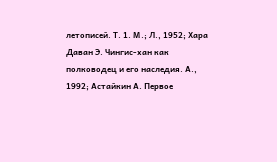летописей. Т. 1. М.; Л., 1952; Хара Даван Э. Чингис-хан как полководец и его наследия. А., 1992; Астайкин А. Первое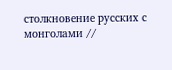столкновение русских с монголами //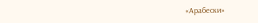«Арабески»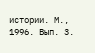истории. М., 1996. Вып. 3.